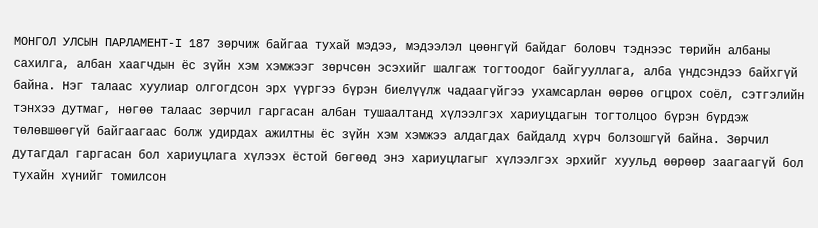МОНГОЛ УЛСЫН ПАРЛАМЕНТ-I 187 зөрчиж байгаа тухай мэдээ, мэдээлэл цөөнгүй байдаг боловч тэднээс төрийн албаны сахилга, албан хаагчдын ёс зүйн хэм хэмжээг зөрчсөн эсэхийг шалгаж тогтоодог байгууллага, алба үндсэндээ байхгүй байна. Нэг талаас хуулиар олгогдсон эрх үүргээ бүрэн биелүүлж чадаагүйгээ ухамсарлан өөрөө огцрох соёл, сэтгэлийн тэнхээ дутмаг, нөгөө талаас зөрчил гаргасан албан тушаалтанд хүлээлгэх хариуцдагын тогтолцоо бүрэн бүрдэж төлөвшөөгүй байгаагаас болж удирдах ажилтны ёс зүйн хэм хэмжээ алдагдах байдалд хүрч болзошгүй байна. Зөрчил дутагдал гаргасан бол хариуцлага хүлээх ёстой бөгөөд энэ хариуцлагыг хүлээлгэх эрхийг хуульд өөрөөр заагаагүй бол тухайн хүнийг томилсон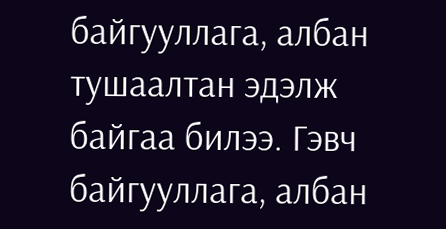байгууллага, албан тушаалтан эдэлж байгаа билээ. Гэвч байгууллага, албан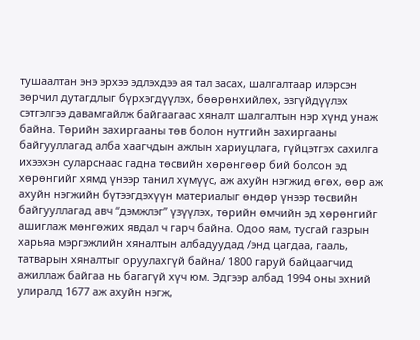тушаалтан энэ эрхээ эдлэхдээ ая тал засах, шалгалтаар илэрсэн зөрчил дутагдлыг бүрхэгдүүлэх, бөөрөнхийлөх, эзгүйдүүлэх сэтгэлгээ давамгайлж байгаагаас хяналт шалгалтын нэр хүнд унаж байна. Төрийн захиргааны төв болон нутгийн захиргааны байгууллагад алба хаагчдын ажлын хариуцлага, гүйцэтгэх сахилга ихээхэн суларснаас гадна төсвийн хөрөнгөөр бий болсон эд хөрөнгийг хямд үнээр танил хүмүүс, аж ахуйн нэгжид өгөх, өөр аж ахуйн нэгжийн бүтээгдэхүүн материалыг өндөр үнээр төсвийн байгууллагад авч “дэмжлэг” үзүүлэх, төрийн өмчийн эд хөрөнгийг ашиглаж мөнгөжих явдал ч гарч байна. Одоо яам, тусгай газрын харьяа мэргэжлийн хяналтын албадуудад /энд цагдаа, гааль, татварын хяналтыг оруулахгүй байна/ 1800 гаруй байцаагчид ажиллаж байгаа нь багагүй хүч юм. Эдгээр албад 1994 оны эхний улиралд 1677 аж ахуйн нэгж,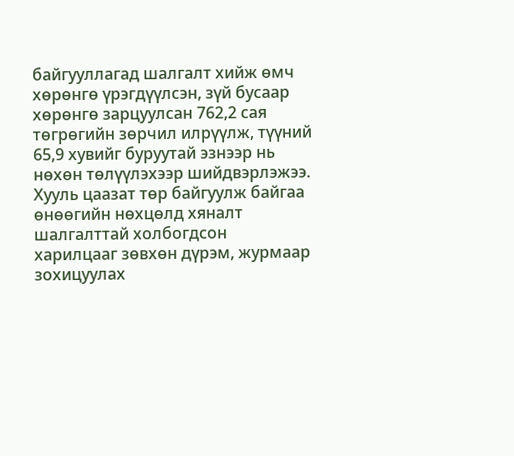байгууллагад шалгалт хийж өмч хөрөнгө үрэгдүүлсэн, зүй бусаар хөрөнгө зарцуулсан 762,2 сая төгрөгийн зөрчил илрүүлж, түүний 65,9 хувийг буруутай эзнээр нь нөхөн төлүүлэхээр шийдвэрлэжээ. Хууль цаазат төр байгуулж байгаа өнөөгийн нөхцөлд хяналт шалгалттай холбогдсон харилцааг зөвхөн дүрэм, журмаар зохицуулах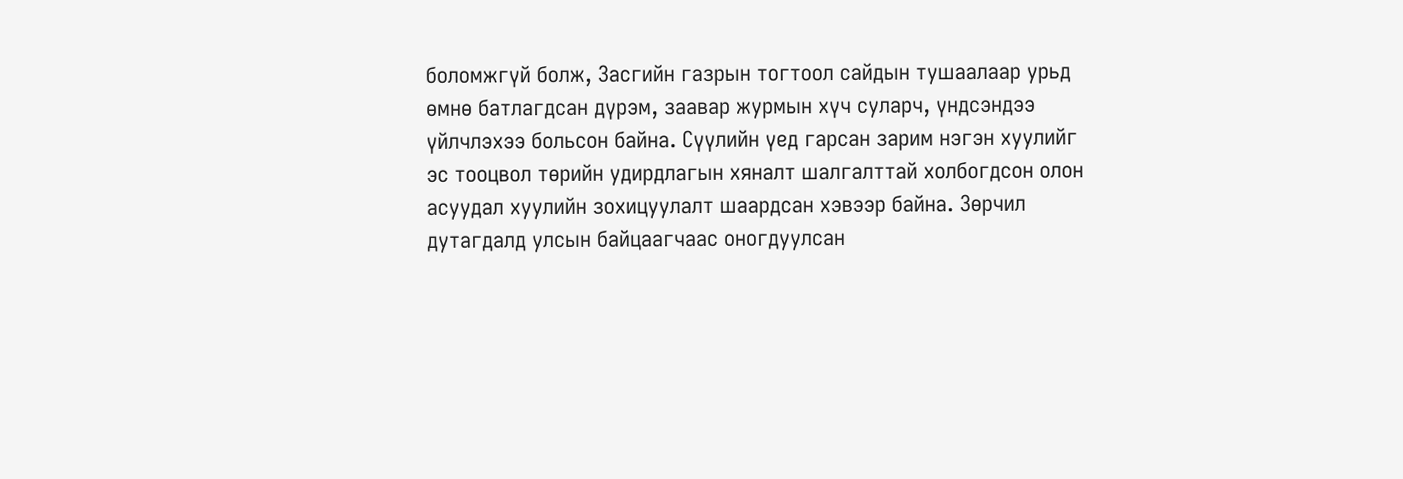боломжгүй болж, Засгийн газрын тогтоол сайдын тушаалаар урьд өмнө батлагдсан дүрэм, заавар журмын хүч суларч, үндсэндээ үйлчлэхээ больсон байна. Сүүлийн үед гарсан зарим нэгэн хуулийг эс тооцвол төрийн удирдлагын хяналт шалгалттай холбогдсон олон асуудал хуулийн зохицуулалт шаардсан хэвээр байна. Зөрчил дутагдалд улсын байцаагчаас оногдуулсан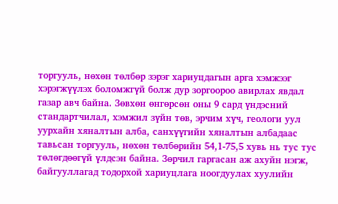торгууль, нөхөн төлбөр зэрэг хариуцдагын арга хэмжээг хэрэгжүүлэх боломжгүй болж дур зоргоороо авирлах явдал газар авч байна. Зөвхөн өнгөрсөн оны 9 сард үндэсний стандартчилал, хэмжил зүйн төв, эрчим хүч, геологи уул уурхайн хяналтын алба, санхүүгийн хяналтын албадаас тавьсан торгууль, нөхөн төлбөрийн 54,1-75,5 хувь нь тус тус төлөгдөөгүй үлдсэн байна. Зөрчил гаргасан аж ахуйн нэгж, байгууллагад тодорхой хариуцлага ноогдуулах хуулийн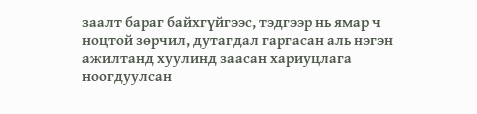заалт бараг байхгүйгээс, тэдгээр нь ямар ч ноцтой зөрчил, дутагдал гаргасан аль нэгэн ажилтанд хуулинд заасан хариуцлага ноогдуулсан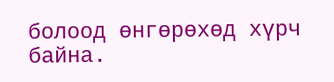болоод өнгөрөхөд хүрч байна.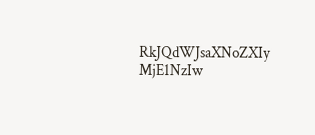RkJQdWJsaXNoZXIy MjE1NzIw